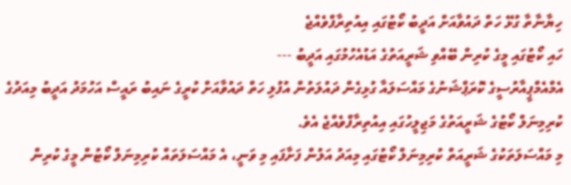ހިޔާނާތާ ގުޅޭ ހަތް ދައުވާއަށް އަދީބު ކޯޓުގައި އިއުތިރާފްވެއްޖެ
ހައި ކޯޓުގައި މީގެ ކުރިން ބޭއްވި ޝަރީއަތުގެ އަޑުއެހުމުގައި އަދީބު ---
އެމްއެމްޕީއާރުސީގެ ކޮރަޕްޝަނުގެ މައްސަލައާ ގުޅިގެން ދައުލަތުން އުފުލި ހަތް ދައުވާއަށް ކުރީގެ ނައިބު ރައީސް އަހުމަދު އަދީބު މިއަދުގެ ކުރިމިނަލް ކޯޓުގެ ޝަރީއަތުގެ މަޖިލީހުގައި އިއުތިރާފްވެއްޖެ އެވެ.
މި މައްސަލަތަކުގެ ޝަރީއަތް ކުރިމިނަލް ކޯޓުގައި މިއަދު އަލުން ފަށާފައި މި ވަނީ، އެ މައްސަލަތައް ކުރިމިނަލް ކޯޓުން މީގެ ކުރިން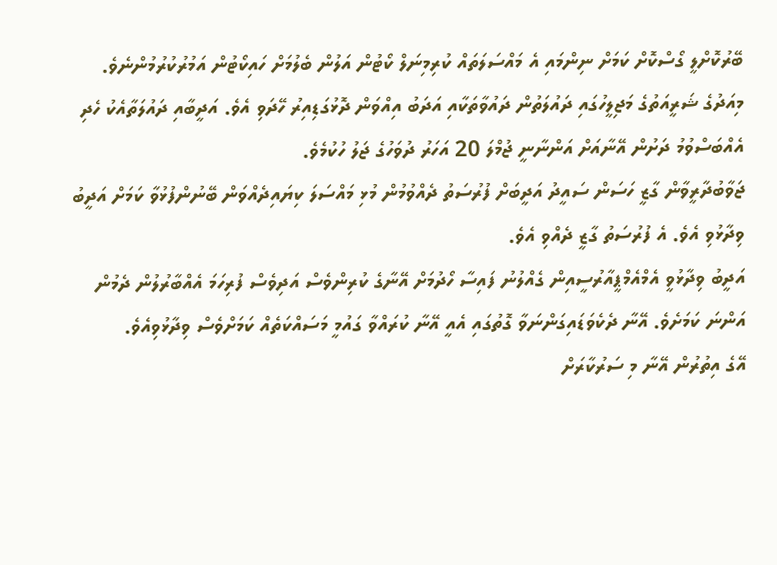ބޭރުކޮށްލީ ގޯސްކޮށް ކަމަށް ނިންމައި އެ މައްސަލަތައް ކުރިމިނަލް ކޯޓުން އަލުން ބެލުމަށް ހައިކޯޓުން އަމުރުކުރުމުންނެވެ.
މިއަދުގެ ޝަރީއަތުގެ މަޖިލީހުގައި ދައުލަތުން ދައުވާތަކާއި އަދަބު އިއްވަން ދޮޅުގަޑިއިރު ހޭދަވި އެވެ. އަދީބާއި ދައުލަތާއެކު ހެދި އެއްބަސްވުމު ދަށުން އޭނާއަށް އަންނާނީ ޖުމްލަ 20 އަހަރު ދުވަހުގެ ޖަލު ހުކުމެވެ.
ޖަވާބުދާރީވާން ގާޒީ ހަސަން ސައީދު އަދީބަށް ފުރުސަތު ދެއްވުމުން މުޅި މައްސަލަ ކިޔައިދެއްވަން ބޭނުންފުޅުވާ ކަމަށް އަދީބު ވިދާޅުވި އެވެ. އެ ފުރުސަތު ގާޒީ ދެއްވި އެވެ.
އަދީބު ވިދާޅުވީ އެމްއެމްޕީއާރުސީއިން ގެއްލުނު ފައިސާ ހޯދުމަށް އޭނާގެ ކުރިންވެސް އަދިވެސް ފުރިހަމަ އެއްބާރުލުން ދެމުން އަންނަ ކަމަށެވެ. އޭނާ ދެކެވަޑައިގަންނަވާ ގޮތުގައި އެއީ އޭނާ ކުރައްވާ ގައުމީ މަސައްކަތެއް ކަމަށްވެސް ވިދާޅުވިއެވެ.
އޭގެ އިތުރުން އޭނާ މި ސަރުކާރަށް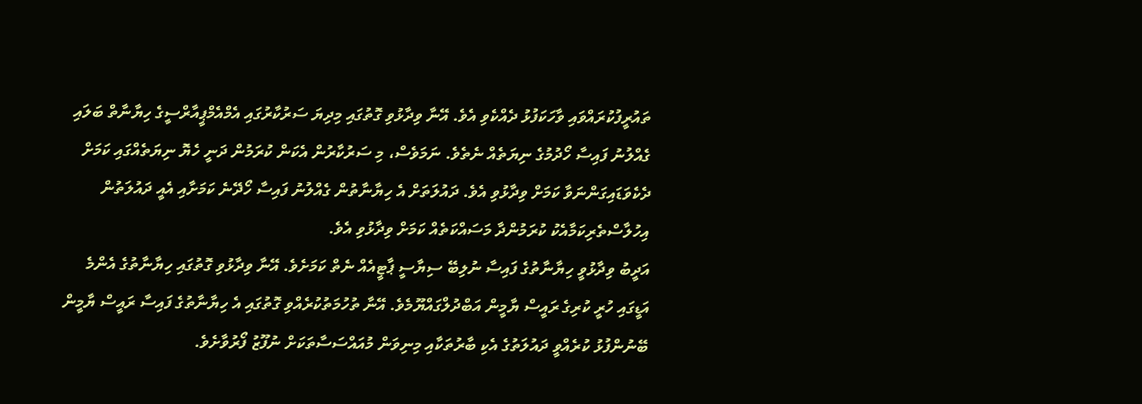ތައުރީފުކުރައްވައި ވާހަކަފުޅު ދެއްކެވި އެވެ. އޭނާ ވިދާޅުވި ގޮތުގައި މިދިޔަ ސަރުކާރުގައި އެމްއެމްޕީއާރްސީގެ ހިޔާނާތް ބަލައި ގެއްލުނު ފައިސާ ހޯދުމުގެ ނިޔަތެއް ނެތެވެ. ނަމަވެސް، މި ސަރުކާރުން އެކަން ކުރަމުން ދަނީ ހެޔޮ ނިޔަތެއްގައި ކަމަށް ދެކެވަޑައިގަންނަވާ ކަމަށް ވިދާޅުވި އެވެ. ދައުލަތަށް އެ ހިޔާނާތުން ގެއްލުނު ފައިސާ ހޯދޭނެ ކަމަށާއި އެއީ ދައުލަތުން އިހުލާސްތެރިކަމާއެކު ކުރަމުންދާ މަސައްކަތެއް ކަމަށް ވިދާޅުވި އެވެ.
އަދީބު ވިދާޅުވީ ހިޔާނާތުގެ ފައިސާ ނުލިބޭ ސިޔާސީ ޕާޓީއެއް ނެތް ކަމަށެވެ. އޭނާ ވިދާޅުވި ގޮތުގައި ހިޔާނާތުގެ އެންމެ އަޑީގައި ހުރީ ކުރިގެ ރައީސް ޔާމީން އަބްދުލްގައްޔޫމެވެ. އޭނާ ތުހުމަތުކުރެއްވި ގޮތުގައި އެ ހިޔާނާތުގެ ފައިސާ ރައީސް ޔާމީން ބޭނުންފުޅު ކުރެއްވީ ދައުލަތުގެ އެކި ބާރުތަކާއި މިނިވަން މުއައްސަސާތަކަށް ނުފޫޒު ފޯރުވާށެވެ.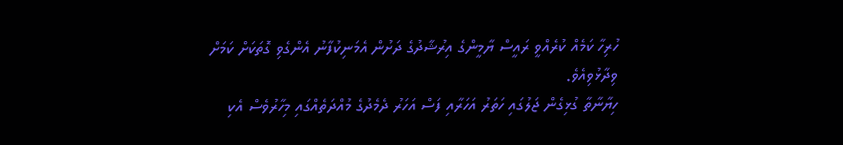ހުރިހާ ކަމެއް ކުރެއްވީ ރައީސް ޔާމީންގެ އިރުޝާދުގެ ދަށުން އެމަނިކުފާނު އެންގެވި ގޮތަކަށް ކަމަށް ވިދާޅުވިއެވެ.
ހިޔާނާތާ ގުޅިގެން ޖަލުގައި ހަތަރު އަހަރާއި ފަސް އަހަރު ދެމެދުގެ މުއްދަތެއްގައި މިހާރުވެސް އެކި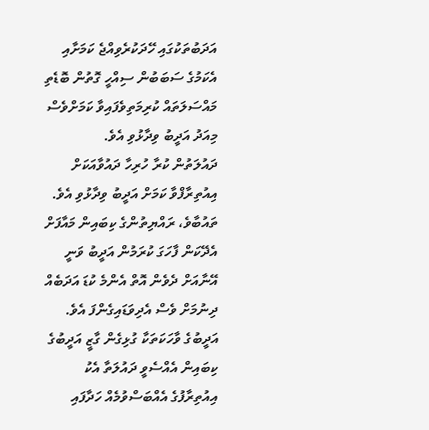އަދަބުތަކުގައި ހޭދަކުރެވިއްޖެ ކަމަށާއި އެކަމުގެ ސަބަބުން ސިއްހީ ގޮތުން ބޮޑެތި މައްސަލަތައް ކުރިމަތިވެފައިވާ ކަމަށްވެސް މިއަދު އަދީބު ވިދާޅުވި އެވެ.
ދައުލަތުން ކުރާ ހުރިހާ ދައުވާއަކަށް އިއުތިރާފްވާ ކަމަށް އަދީބު ވިދާޅުވި އެވެ. ތައުބާވެ، ރައްޔިތުންގެ ކިބައިން މައާފަށް އެދޭކަން ފާހަގަ ކުރަމުން އަދީބު ވަނީ އޭނާއަށް ދެވެން އޮތް އެންމެ ކުޑަ އަދަބެއް ދިނުމަށް ވެސް އެދިވަޑައިގެންފަ އެވެ.
އަދީބުގެ ވާހަކަތަކާ ގުޅިގެން ގާޒީ އަދީބުގެ ކިބައިން އެއްސެވީ ދައުލަތާ އެކު އިއުތިރާފުގެ އެއްބަސްވުމެއް ހަދާފައި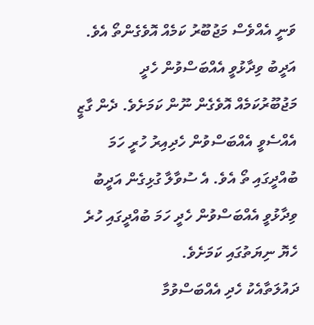ވަނީ އެއްވެސް މަޖުބޫރު ކަމެއް އޮވެގެންތޯ އެވެ. އަދީބު ވިދާޅުވީ އެއްބަސްވުން ހެދީ މަޖުބޫރުކަމެއް އޮވެގެން ނޫން ކަމަށެވެ. ދެން ގާޒީ އެއްސެވީ އެއްބަސްވުން ހެދިއިރު ހުރީ ހަމަ ބުއްދީގައި ތޯ އެވެ. އެ ސުވާލާ ގުޅިގެން އަދީބު ވިދާޅުވީ އެއްބަސްވުން ހެދީ ހަމަ ބުއްދީގައި ހުރެ ހެޔޮ ނިޔަތުގައި ކަމަށެވެ.
ދައުލަތާއެކު ހެދި އެއްބަސްވުމާ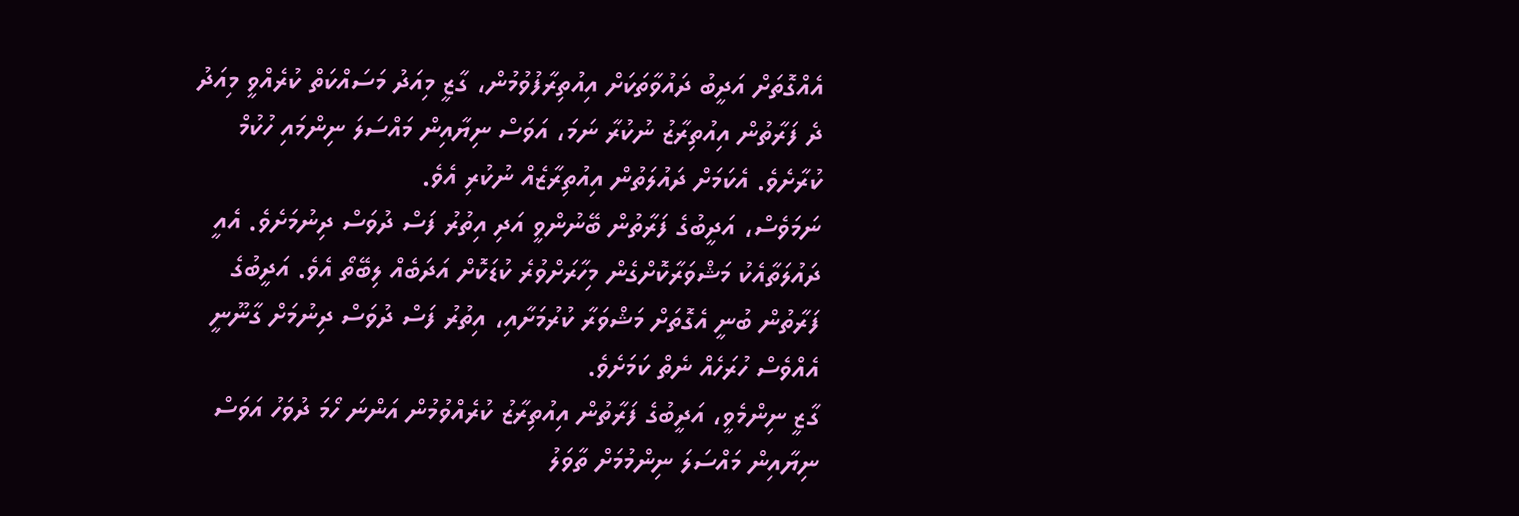އެއްގޮތަށް އަދީބު ދައުވާތަކަށް އިއުތިރާފުވުމުން، ގާޒީ މިއަދު މަސައްކަތް ކުރެއްވީ މިއަދު ދެ ފަރާތުން އިއުތިރާޒު ނުކުރާ ނަމަ، އަވަސް ނިޔާއިން މައްސަލަ ނިންމައި ހުކުމް ކުރާށެވެ. އެކަމަށް ދައުލަތުން އިއުތިރާޒެއް ނުކުރި އެވެ.
ނަމަވެސް، އަދީބުގެ ފަރާތުން ބޭނުންވީ އަދި އިތުރު ފަސް ދުވަސް ދިނުމަށެވެ. އެއީ ދައުލަތާއެކު މަޝްވަރާކޮށްގެން މިހާރަށްވުރެ ކުޑަކޮށް އަދަބެއް ލިބޭތޯ އެވެ. އަދީބުގެ ފަރާތުން ބުނީ އެގޮތަށް މަޝްވަރާ ކުރުމަށާއި، އިތުރު ފަސް ދުވަސް ދިނުމަށް ގާނޫނީ އެއްވެސް ހުރަހެއް ނެތް ކަމަށެވެ.
ގާޒީ ނިންމެވީ، އަދީބުގެ ފަރާތުން އިއުތިރާޒު ކުރެއްވުމުން އަންނަ ހޯމަ ދުވަހު އަވަސް ނިޔާއިން މައްސަލަ ނިންމުމަށް ތާވަލު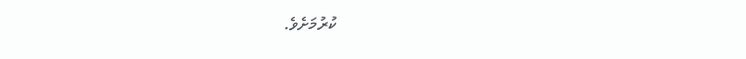ކުރުމަށެވެ.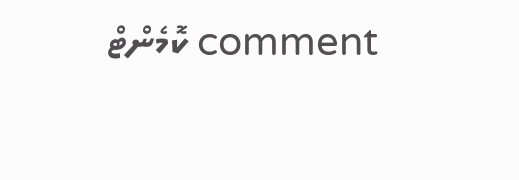comment ކޮމެންޓް